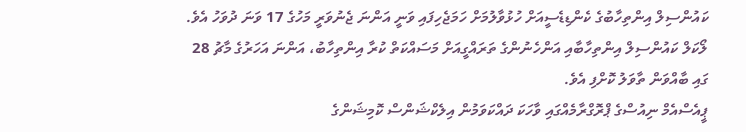ކައުންސިލް އިންތިހާބުގެ ކެންޑިޑެސީއަށް ހުޅުވާލުމަށް ހަމަޖެހިފައި ވަނީ އަންނަ ޖެނުވަރީ މަހުގެ 17 ވަނަ ދުވަހު އެވެ.
ލޯކަލް ކައުންސިލް އިންތިހާބާއި އަންހެނުންގެ ތަރައްގީއަށް މަސައްކަތް ކުރާ އިންތިހާބު، އަންނަ އަހަރުގެ މާޗު 28 ގައި ބާއްވަން ތާވަލު ކޮށްފި އެވެ.
ޕީއެސްއެމް ނިއުސްގެ ޕްރޮގްރާމެއްގައި ވާހަކަ ދައްކަވަމުން އިލެކްޝަންސް ކޮމިޝަންގެ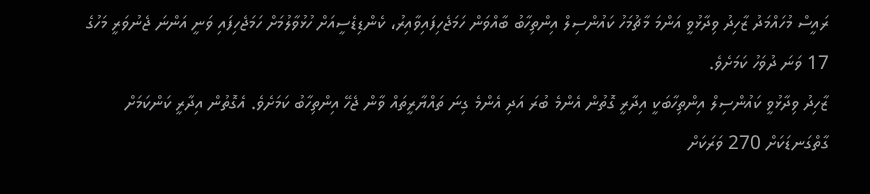ރައީސް މުހައްމަދު ޒާހިދު ވިދާޅުވީ އަންމަ މާޗުމަހު ކައުންސިލް އިންތިހާބު ބާއްވަން ހަމަޖެހިފައިވާއިރު، ކެންޑިޑެސީއަށް ހުޅުވާލުމަށް ހަމަޖެހިފައި ވަނީ އަންނަ ޖެނުވަރީ މަހުގެ 17 ވަނަ ދުވަހު ކަމަށެވެ.
ޒާހިދު ވިދާޅުވީ ކައުންސިލް އިންތިހާބަކީ އިދާރީ ގޮތުން އެންމެ ބުރަ އަދި އެންމެ ގިނަ ތައްޔާރީތައް ވާން ޖެހޭ އިންތިހާބު ކަމަށެވެ. އެގޮތުން އިދާރީ ކަންކަމަށް ގާތްގަނޑަކަށް 270 ވަރަކަށް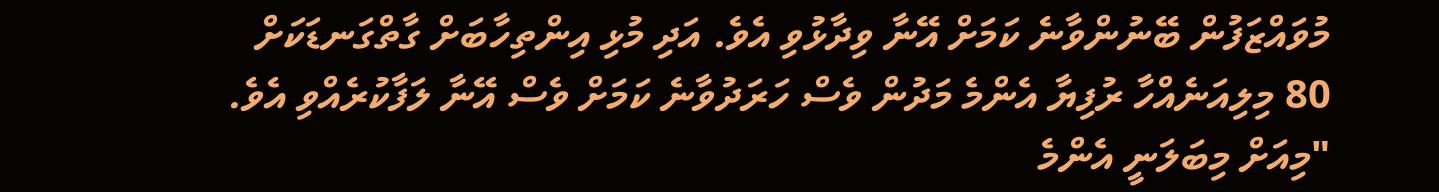މުވައްޒަފުން ބޭނުންވާނެ ކަމަށް އޭނާ ވިދާޅުވި އެވެ. އަދި މުޅި އިންތިހާބަށް ގާތްގަނޑަކަށް 80 މިލިއަނެއްހާ ރުފިޔާ އެންމެ މަދުން ވެސް ހަރަދުވާނެ ކަމަށް ވެސް އޭނާ ލަފާކުރެއްވި އެވެ.
"މިއަށް މިބަލަނީ އެންމެ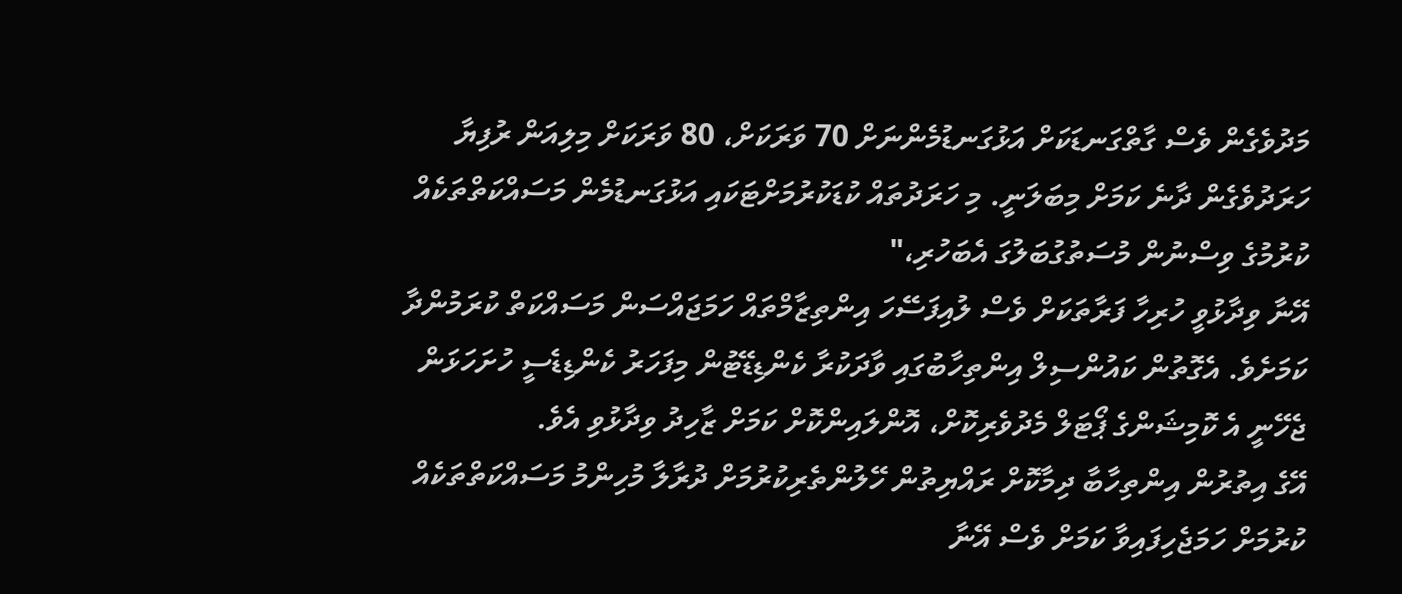މަދުވެގެން ވެސް ގާތްގަނޑަކަށް އަޅުގަނޑުމެންނަށް 70 ވަރަކަށް، 80 ވަރަކަށް މިލިއަން ރުފިޔާ ހަރަދުވެގެން ދާނެ ކަމަށް މިބަލަނީ. މި ހަރަދުތައް ކުޑަކުރުމަށްޓަކައި އަޅުގަނޑުމެން މަސައްކަތްތަކެއް ކުރުމުގެ ވިސްނުން މުސަތުގުބަލުގަ އެބަހުރި،"
އޭނާ ވިދާޅުވީ ހުރިހާ ފަރާތަކަށް ވެސް ލުއިފަސޭހަ އިންތިޒާމްތައް ހަމަޖައްސަން މަސައްކަތް ކުރަމުންދާ ކަމަށެވެ. އެގޮތުން ކައުންސިލް އިންތިހާބުގައި ވާދަކުރާ ކެންޑިޑޭޓުން މިފަހަރު ކެންޑިޑެސީ ހުށަހަޅަން ޖެހޭނީ އެ ކޮމިޝަންގެ ޕޯޓަލް މެދުވެރިކޮށް، އޮންލައިންކޮށް ކަމަށް ޒާހިދު ވިދާޅުވި އެވެ.
އޭގެ އިތުރުން އިންތިހާބާ ދިމާކޮށް ރައްޔިތުން ހޭލުންތެރިކުރުމަށް ދުރާލާ މުހިންމު މަސައްކަތްތަކެއް ކުރުމަށް ހަމަޖެހިފައިވާ ކަމަށް ވެސް އޭނާ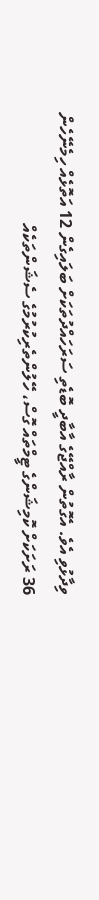ވިދާޅުވި އެވެ. އެގޮތުން ރާއްޖޭގެ އާބާދީ ބޮޑެތި ސަރަހައްދުތަކަށް ބަލައިގެން 12 އަތޮޅެއް ހިމެނޭހެން 36 ރަށަކަށް ކޮމިޝަންގެ ޓީމްތައް ގޮސް، ހޭލުންތެރިކުރުމުގެ ސެޝަންތަކެއް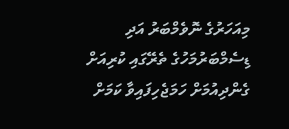މިއަހަރުގެ ނޮވެމްބަރު އަދި ޑިސެމްބަރުމަހުގެ ތެރޭގައި ކުރިއަށް ގެންދިއުމަށް ހަމަޖެހިފައިވާ ކަމަށް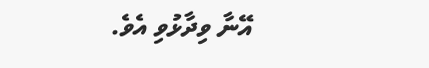އޭނާ ވިދާޅުވި އެވެ.